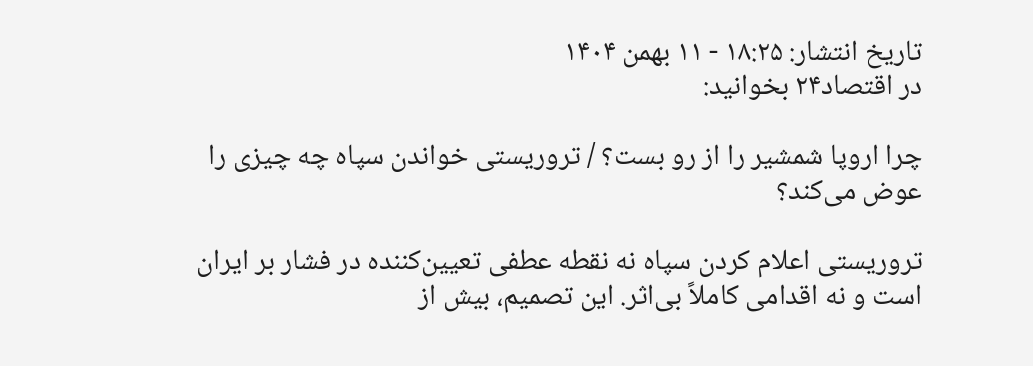تاریخ انتشار: ۱۸:۲۵ - ۱۱ بهمن ۱۴۰۴
در اقتصاد۲۴ بخوانید:

چرا اروپا شمشیر را از رو بست؟ / تروریستی خواندن سپاه چه چیزی را عوض می‌کند؟

تروریستی اعلام کردن سپاه نه نقطه عطفی تعیین‌کننده در فشار بر ایران است و نه اقدامی کاملاً بی‌اثر. این تصمیم، بیش از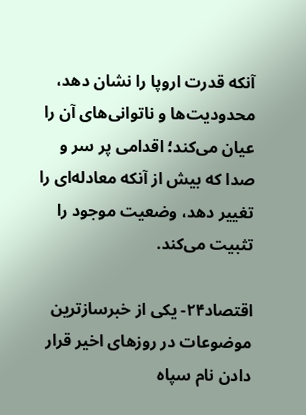آنکه قدرت اروپا را نشان دهد، محدودیت‌ها و ناتوانی‌های آن را عیان می‌کند؛ اقدامی پر سر و صدا که بیش از آنکه معادله‌ای را تغییر دهد، وضعیت موجود را تثبیت می‌کند.

اقتصاد۲۴- یکی از خبرسازترین موضوعات در روز‌های اخیر قرار دادن نام سپاه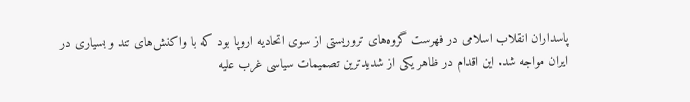پاسداران انقلاب اسلامی در فهرست گروه‌های تروریستی از سوی اتحادیه اروپا بود که با واکنش‌های تند و بسیاری در ایران مواجه شد. این اقدام در ظاهر یکی از شدیدترین تصمیمات سیاسی غرب علیه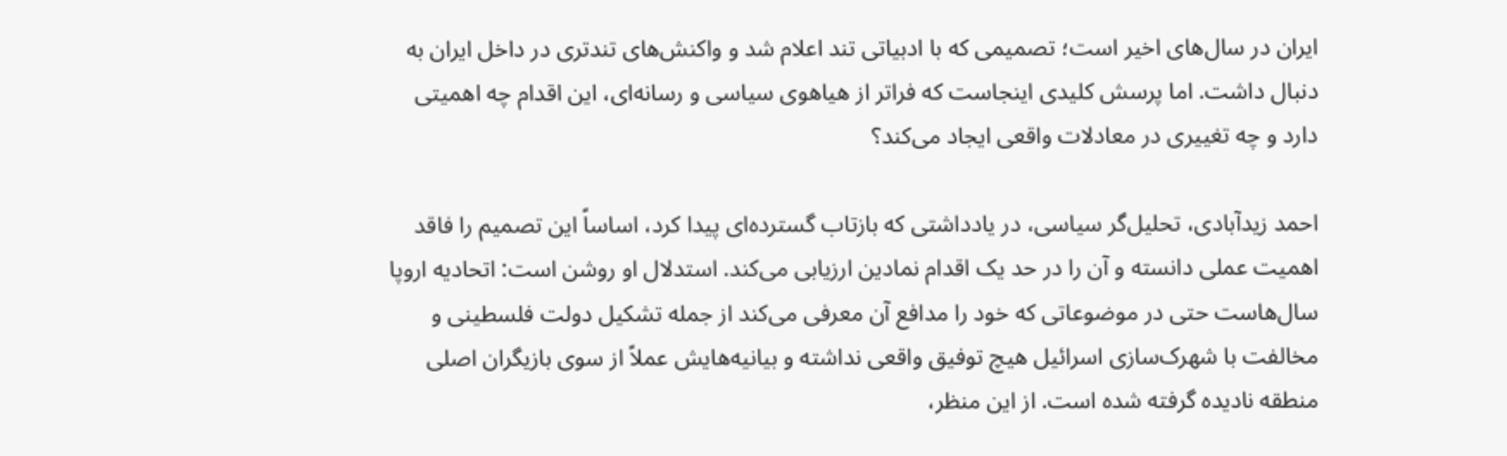ایران در سال‌های اخیر است؛ تصمیمی که با ادبیاتی تند اعلام شد و واکنش‌های تندتری در داخل ایران به دنبال داشت. اما پرسش کلیدی اینجاست که فراتر از هیاهوی سیاسی و رسانه‌ای، این اقدام چه اهمیتی دارد و چه تغییری در معادلات واقعی ایجاد می‌کند؟

احمد زیدآبادی، تحلیل‌گر سیاسی، در یادداشتی که بازتاب گسترده‌ای پیدا کرد، اساساً این تصمیم را فاقد اهمیت عملی دانسته و آن را در حد یک اقدام نمادین ارزیابی می‌کند. استدلال او روشن است: اتحادیه اروپا سال‌هاست حتی در موضوعاتی که خود را مدافع آن معرفی می‌کند از جمله تشکیل دولت فلسطینی و مخالفت با شهرک‌سازی اسرائیل هیچ توفیق واقعی نداشته و بیانیه‌هایش عملاً از سوی بازیگران اصلی منطقه نادیده گرفته شده است. از این منظر،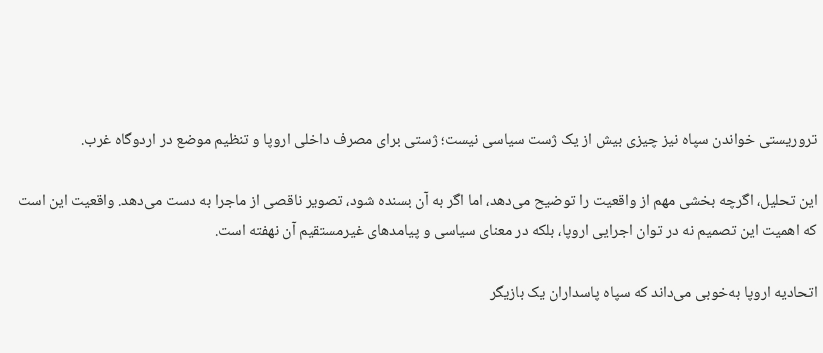تروریستی خواندن سپاه نیز چیزی بیش از یک ژست سیاسی نیست؛ ژستی برای مصرف داخلی اروپا و تنظیم موضع در اردوگاه غرب.

این تحلیل، اگرچه بخشی مهم از واقعیت را توضیح می‌دهد، اما اگر به آن بسنده شود، تصویر ناقصی از ماجرا به دست می‌دهد. واقعیت این است که اهمیت این تصمیم نه در توان اجرایی اروپا، بلکه در معنای سیاسی و پیامد‌های غیرمستقیم آن نهفته است.

اتحادیه اروپا به‌خوبی می‌داند که سپاه پاسداران یک بازیگر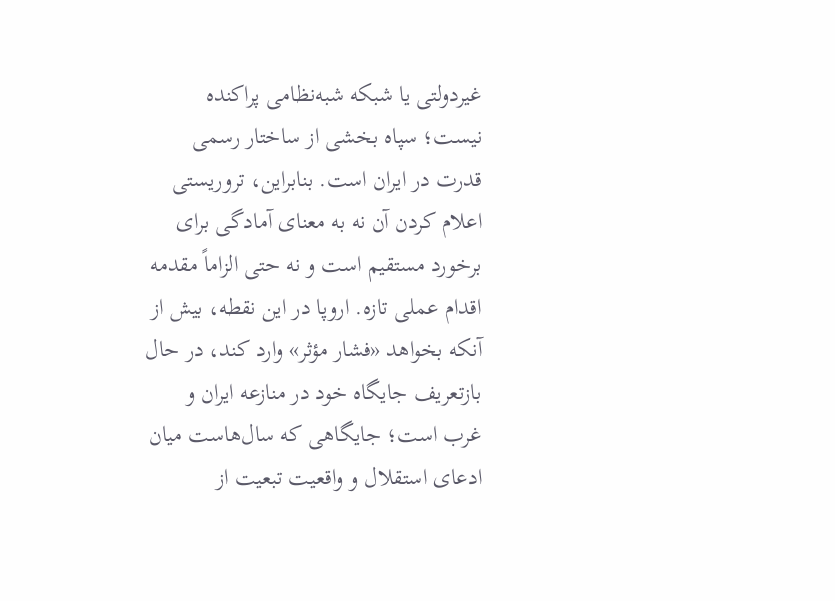غیردولتی یا شبکه شبه‌نظامی پراکنده نیست؛ سپاه بخشی از ساختار رسمی قدرت در ایران است. بنابراین، تروریستی اعلام کردن آن نه به معنای آمادگی برای برخورد مستقیم است و نه حتی الزاماً مقدمه اقدام عملی تازه. اروپا در این نقطه، بیش از آنکه بخواهد «فشار مؤثر» وارد کند، در حال بازتعریف جایگاه خود در منازعه ایران و غرب است؛ جایگاهی که سال‌هاست میان ادعای استقلال و واقعیت تبعیت از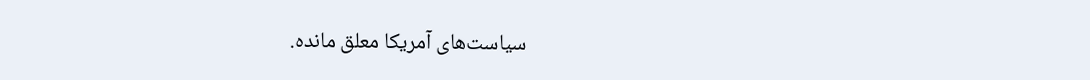سیاست‌های آمریکا معلق مانده.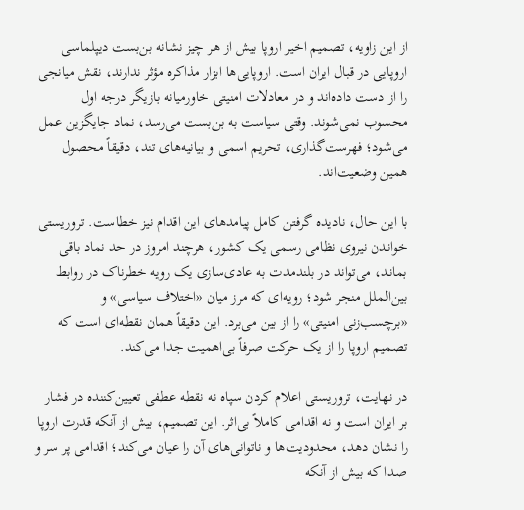از این زاویه، تصمیم اخیر اروپا بیش از هر چیز نشانه بن‌بست دیپلماسی اروپایی در قبال ایران است. اروپایی‌ها ابزار مذاکره مؤثر ندارند، نقش میانجی را از دست داده‌اند و در معادلات امنیتی خاورمیانه بازیگر درجه اول محسوب نمی‌شوند. وقتی سیاست به بن‌بست می‌رسد، نماد جایگزین عمل می‌شود؛ فهرست‌گذاری، تحریم اسمی و بیانیه‌های تند، دقیقاً محصول همین وضعیت‌اند.

با این حال، نادیده گرفتن کامل پیامد‌های این اقدام نیز خطاست. تروریستی خواندن نیروی نظامی رسمی یک کشور، هرچند امروز در حد نماد باقی بماند، می‌تواند در بلندمدت به عادی‌سازی یک رویه خطرناک در روابط بین‌الملل منجر شود؛ رویه‌ای که مرز میان «اختلاف سیاسی» و «برچسب‌زنی امنیتی» را از بین می‌برد. این دقیقاً همان نقطه‌ای است که تصمیم اروپا را از یک حرکت صرفاً بی‌اهمیت جدا می‌کند.

در نهایت، تروریستی اعلام کردن سپاه نه نقطه عطفی تعیین‌کننده در فشار بر ایران است و نه اقدامی کاملاً بی‌اثر. این تصمیم، بیش از آنکه قدرت اروپا را نشان دهد، محدودیت‌ها و ناتوانی‌های آن را عیان می‌کند؛ اقدامی پر سر و صدا که بیش از آنکه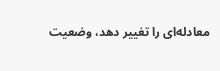معادله‌ای را تغییر دهد، وضعیت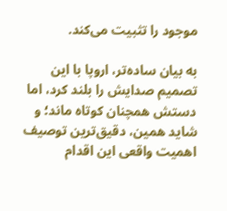موجود را تثبیت می‌کند.

به بیان ساده‌تر، اروپا با این تصمیم صدایش را بلند کرد، اما دستش همچنان کوتاه ماند؛ و شاید همین، دقیق‌ترین توصیف اهمیت واقعی این اقدام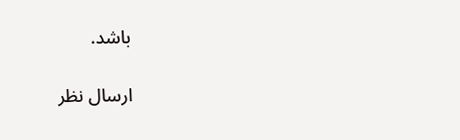باشد.

ارسال نظر